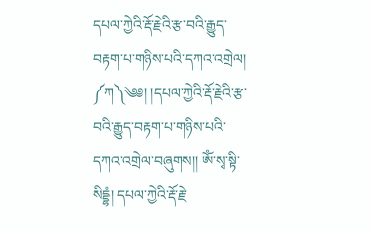དཔལ་ཀྱེའི་རྡོ་རྗེའི་རྩ་བའི་རྒྱུད་བརྟག་པ་གཉིས་པའི་དཀའ་འགྲེལ།
༼ཀ༽༄༅། །དཔལ་ཀྱེའི་རྡོ་རྗེའི་རྩ་བའི་རྒྱུད་བརྟག་པ་གཉིས་པའི་དཀའ་འགྲེལ་བཞུགས།། ཨོཾ་སྭ་སྟི་སིདྡྷཾ། དཔལ་ཀྱེའི་རྡོ་རྗེ་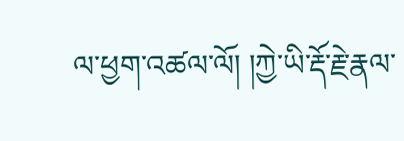ལ་ཕྱག་འཚལ་ལོ། །ཀྱེ་ཡི་རྡོ་རྗེ་རྣལ་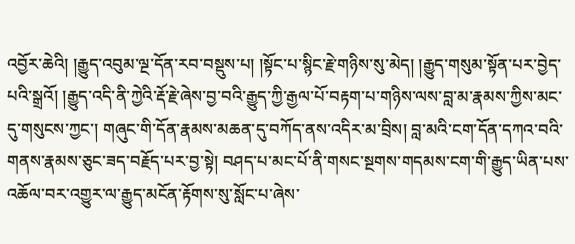འབྱོར་ཆེའི། །རྒྱུད་འབུམ་ལྔ་དོན་རབ་བསྡུས་པ། །སྟོང་པ་སྙིང་རྗེ་གཉིས་སུ་མེད། །རྒྱུད་གསུམ་སྟོན་པར་བྱེད་པའི་སྒྲའོ། །རྒྱུད་འདི་ནི་ཀྱེའི་རྡོ་རྗེ་ཞེས་བྱ་བའི་རྒྱུད་ཀྱི་རྒྱལ་པོ་བརྟག་པ་གཉིས་ལས་བླ་མ་རྣམས་ཀྱིས་མང་དུ་གསུངས་ཀྱང་། གཞུང་གི་དོན་རྣམས་མཆན་དུ་བཀོད་ནས་འདིར་མ་བྲིས། བླ་མའི་ངག་དོན་དཀའ་བའི་གནས་རྣམས་ཅུང་ཟད་བརྗོད་པར་བྱ་སྟེ། བཤད་པ་མང་པོ་ནི་གསང་སྔགས་གདམས་ངག་གི་རྒྱུད་ཡིན་པས་འཆོལ་བར་འགྱུར་ལ་རྒྱུད་མངོན་རྟོགས་སུ་སློང་པ་ཞེས་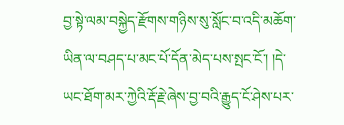བྱ་སྟེ་ལམ་བསྐྱེད་རྫོགས་གཉིས་སུ་སློང་བ་འདི་མཆོག་ཡིན་ལ་བཤད་པ་མང་པོ་དོན་མེད་པས་སྤང་ངོ་། །དེ་ཡང་ཐོག་མར་ཀྱེའི་རྡོ་རྗེ་ཞེས་བྱ་བའི་རྒྱུད་ངོ་ཤེས་པར་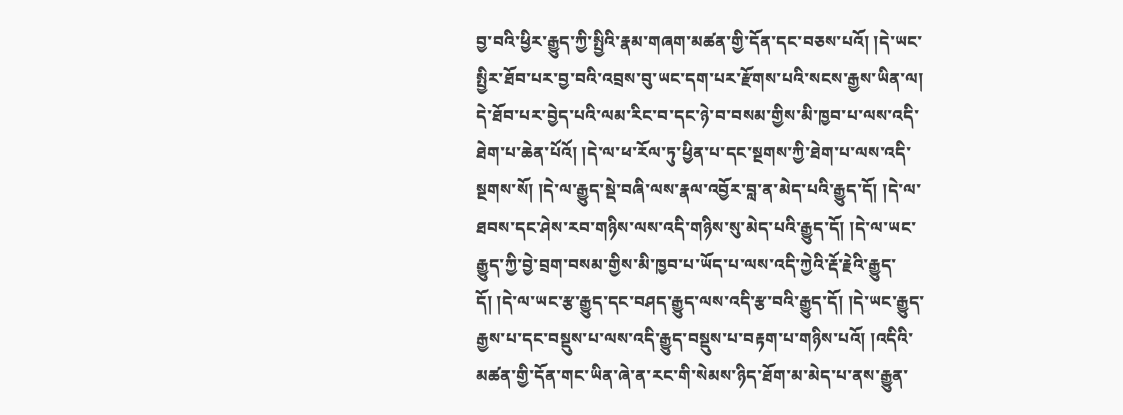བྱ་བའི་ཕྱིར་རྒྱུད་ཀྱི་སྤྱིའི་རྣམ་གཞག་མཚན་གྱི་དོན་དང་བཅས་པའོ། །དེ་ཡང་སྤྱིར་ཐོབ་པར་བྱ་བའི་འབྲས་བུ་ཡང་དག་པར་རྫོགས་པའི་སངས་རྒྱས་ཡིན་ལ། དེ་ཐོབ་པར་བྱེད་པའི་ལམ་རིང་བ་དང་ཉེ་བ་བསམ་གྱིས་མི་ཁྱབ་པ་ལས་འདི་ཐེག་པ་ཆེན་པོའོ། །དེ་ལ་ཕ་རོལ་ཏུ་ཕྱིན་པ་དང་སྔགས་ཀྱི་ཐེག་པ་ལས་འདི་སྔགས་སོ། །དེ་ལ་རྒྱུད་སྡེ་བཞི་ལས་རྣལ་འབྱོར་བླ་ན་མེད་པའི་རྒྱུད་དོ། །དེ་ལ་ཐབས་དང་ཤེས་རབ་གཉིས་ལས་འདི་གཉིས་སུ་མེད་པའི་རྒྱུད་དོ། །དེ་ལ་ཡང་རྒྱུད་ཀྱི་བྱེ་བྲག་བསམ་གྱིས་མི་ཁྱབ་པ་ཡོད་པ་ལས་འདི་ཀྱེའི་རྡོ་རྗེའི་རྒྱུད་དོ། །དེ་ལ་ཡང་རྩ་རྒྱུད་དང་བཤད་རྒྱུད་ལས་འདི་རྩ་བའི་རྒྱུད་དོ། །དེ་ཡང་རྒྱུད་རྒྱས་པ་དང་བསྡུས་པ་ལས་འདི་རྒྱུད་བསྡུས་པ་བརྟག་པ་གཉིས་པའོ། །འདིའི་མཚན་གྱི་དོན་གང་ཡིན་ཞེ་ན་རང་གི་སེམས་ཉིད་ཐོག་མ་མེད་པ་ནས་རྒྱུན་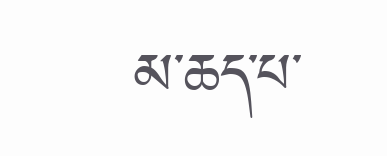མ་ཆད་པ་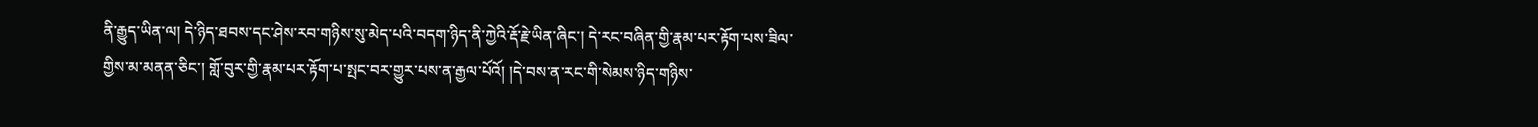ནི་རྒྱུད་ཡིན་ལ། དེ་ཉིད་ཐབས་དང་ཤེས་རབ་གཉིས་སུ་མེད་པའི་བདག་ཉིད་ནི་ཀྱེའི་རྡོ་རྗེ་ཡིན་ཞིང་། དེ་རང་བཞིན་གྱི་རྣམ་པར་རྟོག་པས་ཟིལ་གྱིས་མ་མནན་ཅིང་། གློ་བུར་གྱི་རྣམ་པར་རྟོག་པ་སྤང་བར་གྱུར་པས་ན་རྒྱལ་པོའོ། །དེ་བས་ན་རང་གི་སེམས་ཉིད་གཉིས་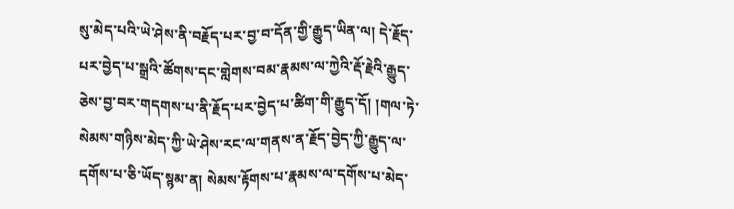སུ་མེད་པའི་ཡེ་ཤེས་ནི་བརྗོད་པར་བྱ་བ་དོན་གྱི་རྒྱུད་ཡིན་ལ། དེ་རྗོད་པར་བྱེད་པ་སྒྲའི་ཚོགས་དང་གླེགས་བམ་རྣམས་ལ་ཀྱེའི་རྡོ་རྗེའི་རྒྱུད་ཅེས་བྱ་བར་གདགས་པ་ནི་རྗོད་པར་བྱེད་པ་ཚིག་གི་རྒྱུད་དོ། །གལ་ཏེ་སེམས་གཉིས་མེད་ཀྱི་ཡེ་ཤེས་རང་ལ་གནས་ན་རྗོད་བྱེད་ཀྱི་རྒྱུད་ལ་དགོས་པ་ཅི་ཡོད་སྙམ་ན། སེམས་རྟོགས་པ་རྣམས་ལ་དགོས་པ་མེད་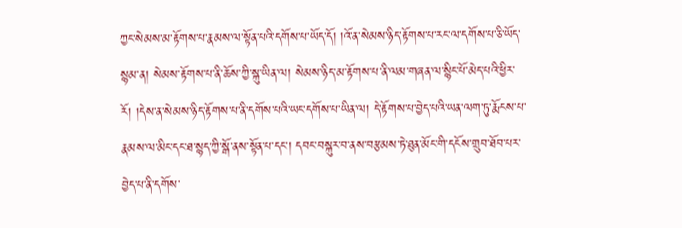ཀྱང་སེམས་མ་རྟོགས་པ་རྣམས་ལ་སྟོན་པའི་དགོས་པ་ཡོད་དོ། །འོ་ན་སེམས་ཉིད་རྟོགས་པ་རང་ལ་དགོས་པ་ཅི་ཡོད་སྙམ་ན། སེམས་རྟོགས་པ་ནི་ཆོས་ཀྱི་སྐུ་ཡིན་ལ། སེམས་ཉིད་མ་རྟོགས་པ་ནི་ལམ་གཞན་ལ་སྙིང་པོ་མེད་པའི་ཕྱིར་རོ། །དེས་ན་སེམས་ཉིད་རྟོགས་པ་ནི་དགོས་པའི་ཡང་དགོས་པ་ཡིན་ལ། དེ་རྟོགས་པ་བྱེད་པའི་ཡན་ལག་ཏུ་རྨོངས་པ་རྣམས་ལ་མིང་དང་ཐ་སྙད་ཀྱི་སྒོ་ནས་སྟོན་པ་དང་། དབང་བསྐུར་བ་ནས་བརྩམས་ཏེ་ཐུན་མོང་གི་དངོས་གྲུབ་ཐོབ་པར་བྱེད་པ་ནི་དགོས་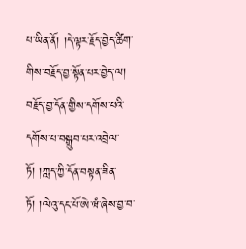པ་ཡིན་ནོ། །དེ་ལྟར་རྗོད་བྱེད་ཚིག་གིས་བརྗོད་བྱ་སྟོན་པར་བྱེད་ལ། བརྗོད་བྱ་དོན་གྱིས་དགོས་པའི་དགོས་པ་བསྒྲུབ་པར་འབྲེལ་ཏོ། །ཀླད་ཀྱི་དོན་བསྟན་ཟིན་ཏོ། །ལེའུ་དང་པོ་ཨེ་ཝཾ་ཞེས་བྱ་བ་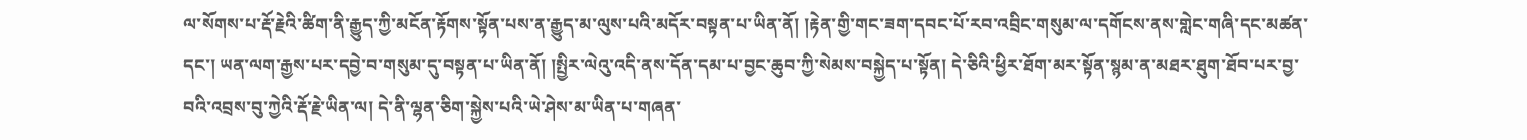ལ་སོགས་པ་རྡོ་རྗེའི་ཚིག་ནི་རྒྱུད་ཀྱི་མངོན་རྟོགས་སྟོན་པས་ན་རྒྱུད་མ་ལུས་པའི་མདོར་བསྟན་པ་ཡིན་ནོ། །རྟེན་གྱི་གང་ཟག་དབང་པོ་རབ་འབྲིང་གསུམ་ལ་དགོངས་ནས་གླེང་གཞི་དང་མཚན་དང་། ཡན་ལག་རྒྱས་པར་དབྱེ་བ་གསུམ་དུ་བསྟན་པ་ཡིན་ནོ། །སྤྱིར་ལེའུ་འདི་ནས་དོན་དམ་པ་བྱང་ཆུབ་ཀྱི་སེམས་བསྐྱེད་པ་སྟོན། དེ་ཅིའི་ཕྱིར་ཐོག་མར་སྟོན་སྙམ་ན་མཐར་ཐུག་ཐོབ་པར་བྱ་བའི་འབྲས་བུ་ཀྱེའི་རྡོ་རྗེ་ཡིན་ལ། དེ་ནི་ལྷན་ཅིག་སྐྱེས་པའི་ཡེ་ཤེས་མ་ཡིན་པ་གཞན་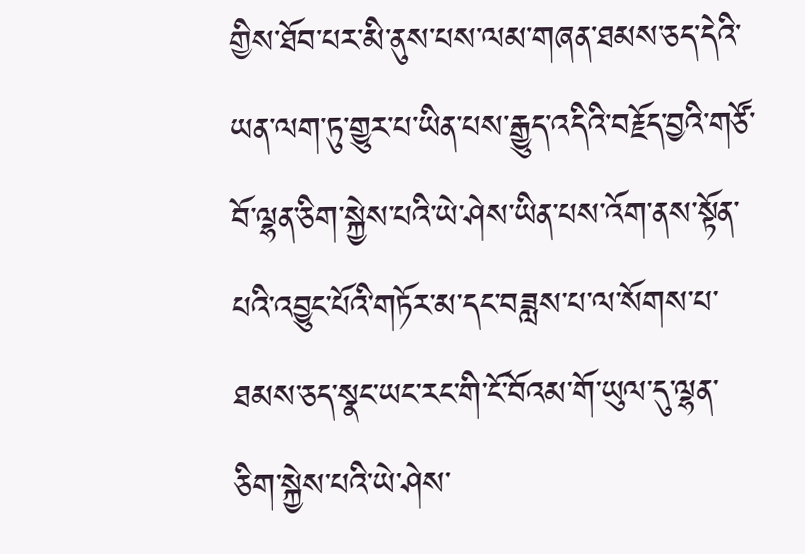གྱིས་ཐོབ་པར་མི་ནུས་པས་ལམ་གཞན་ཐམས་ཅད་དེའི་ཡན་ལག་ཏུ་གྱུར་པ་ཡིན་པས་རྒྱུད་འདིའི་བརྗོད་བྱའི་གཙོ་བོ་ལྷན་ཅིག་སྐྱེས་པའི་ཡེ་ཤེས་ཡིན་པས་འོག་ནས་སྟོན་པའི་འབྱུང་པོའི་གཏོར་མ་དང་བཟླས་པ་ལ་སོགས་པ་ཐམས་ཅད་སྣང་ཡང་རང་གི་ངོ་བོའམ་གོ་ཡུལ་དུ་ལྷན་ཅིག་སྐྱེས་པའི་ཡེ་ཤེས་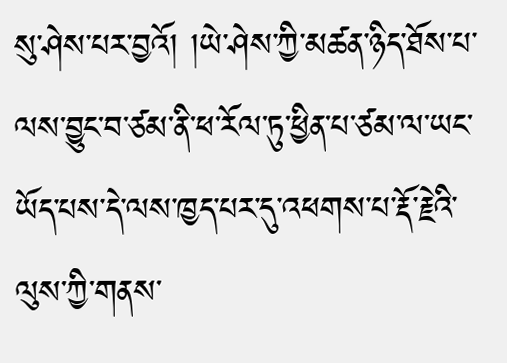སུ་ཤེས་པར་བྱའོ། །ཡེ་ཤེས་ཀྱི་མཚན་ཉིད་ཐོས་པ་ལས་བྱུང་བ་ཙམ་ནི་ཕ་རོལ་ཏུ་ཕྱིན་པ་ཙམ་ལ་ཡང་ཡོད་པས་དེ་ལས་ཁྱད་པར་དུ་འཕགས་པ་རྡོ་རྗེའི་ལུས་ཀྱི་གནས་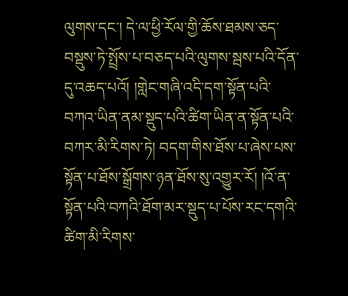ལུགས་དང་། དེ་ལ་ཕྱི་རོལ་གྱི་ཆོས་ཐམས་ཅད་བསྡུས་ཏེ་སྤྲོས་པ་བཅད་པའི་ལུགས་སྦས་པའི་དོན་དུ་འཆད་པའོ། །གླེང་གཞི་འདི་དག་སྟོན་པའི་བཀའ་ཡིན་ནམ་སྡུད་པའི་ཚིག་ཡིན་ན་སྟོན་པའི་བཀར་མི་རིགས་ཏེ། བདག་གིས་ཐོས་པ་ཞེས་པས་སྟོན་པ་ཐོས་སྒྲོགས་ཉན་ཐོས་སུ་འགྱུར་རོ། །འོ་ན་སྟོན་པའི་བཀའི་ཐོག་མར་སྡུད་པ་པོས་རང་དགའི་ཚིག་མི་རིགས་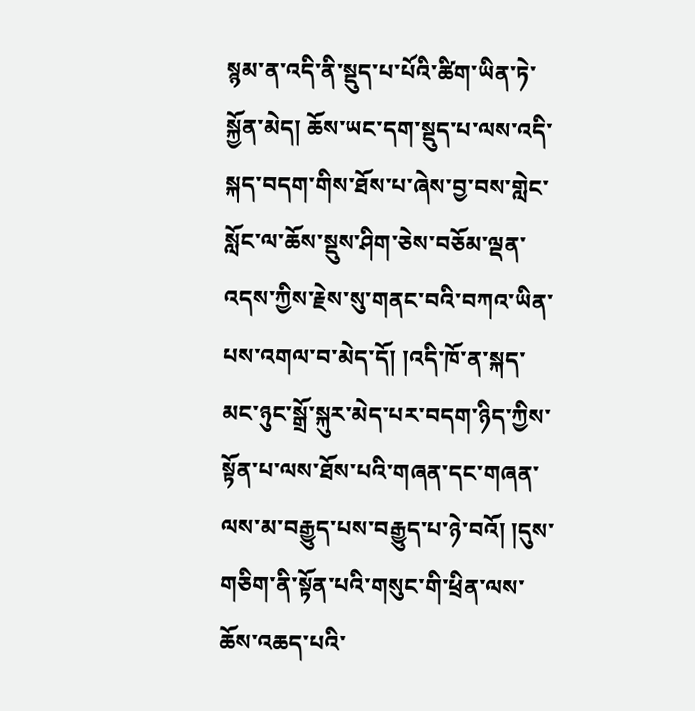སྙམ་ན་འདི་ནི་སྡུད་པ་པོའི་ཚིག་ཡིན་ཏེ་སྐྱོན་མེད། ཆོས་ཡང་དག་སྡུད་པ་ལས་འདི་སྐད་བདག་གིས་ཐོས་པ་ཞེས་བྱ་བས་གླེང་སློང་ལ་ཆོས་སྡུས་ཤིག་ཅེས་བཅོམ་ལྡན་འདས་ཀྱིས་རྗེས་སུ་གནང་བའི་བཀའ་ཡིན་པས་འགལ་བ་མེད་དོ། །འདི་ཁོ་ན་སྐད་མང་ཉུང་སྒྲོ་སྐུར་མེད་པར་བདག་ཉིད་ཀྱིས་སྟོན་པ་ལས་ཐོས་པའི་གཞན་དང་གཞན་ལས་མ་བརྒྱུད་པས་བརྒྱུད་པ་ཉེ་བའོ། །དུས་གཅིག་ནི་སྟོན་པའི་གསུང་གི་ཕྲིན་ལས་ཆོས་འཆད་པའི་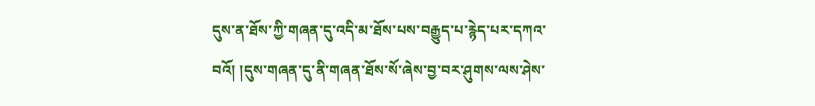དུས་ན་ཐོས་ཀྱི་གཞན་དུ་འདི་མ་ཐོས་པས་བརྒྱུད་པ་རྙེད་པར་དཀའ་བའོ། །དུས་གཞན་དུ་ནི་གཞན་ཐོས་སོ་ཞེས་བྱ་བར་ཤུགས་ལས་ཤེས་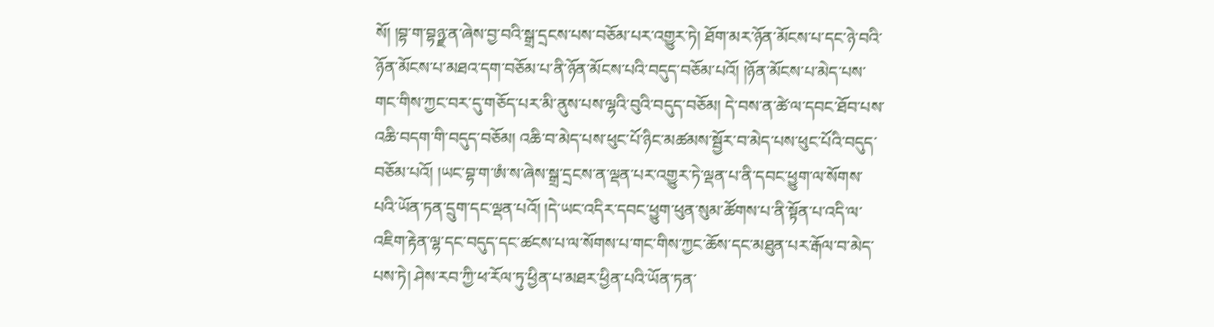སོ། །བྷ་ག་བྷཉྫ་ན་ཞེས་བྱ་བའི་སྒྲ་དྲངས་པས་བཅོམ་པར་འགྱུར་ཏེ། ཐོག་མར་ཉོན་མོངས་པ་དང་ཉེ་བའི་ཉོན་མོངས་པ་མཐའ་དག་བཅོམ་པ་ནི་ཉོན་མོངས་པའི་བདུད་བཅོམ་པའོ། །ཉོན་མོངས་པ་མེད་པས་གང་གིས་ཀྱང་བར་དུ་གཅོད་པར་མི་ནུས་པས་ལྷའི་བུའི་བདུད་བཅོམ། དེ་བས་ན་ཚེ་ལ་དབང་ཐོབ་པས་འཆི་བདག་གི་བདུད་བཅོམ། འཆི་བ་མེད་པས་ཕུང་པོ་ཉིང་མཚམས་སྦྱོར་བ་མེད་པས་ཕུང་པོའི་བདུད་བཅོམ་པའོ། །ཡང་བྷ་ག་ཨཾ་ས་ཞེས་སྒྲ་དྲངས་ན་ལྡན་པར་འགྱུར་ཏེ་ལྡན་པ་ནི་དབང་ཕྱུག་ལ་སོགས་པའི་ཡོན་ཏན་དྲུག་དང་ལྡན་པའོ། །དེ་ཡང་འདིར་དབང་ཕྱུག་ཕུན་སུམ་ཚོགས་པ་ནི་སྟོན་པ་འདི་ལ་འཇིག་རྟེན་ལྷ་དང་བདུད་དང་ཚངས་པ་ལ་སོགས་པ་གང་གིས་ཀྱང་ཆོས་དང་མཐུན་པར་རྒོལ་བ་མེད་པས་ཏེ། ཤེས་རབ་ཀྱི་ཕ་རོལ་ཏུ་ཕྱིན་པ་མཐར་ཕྱིན་པའི་ཡོན་ཏན་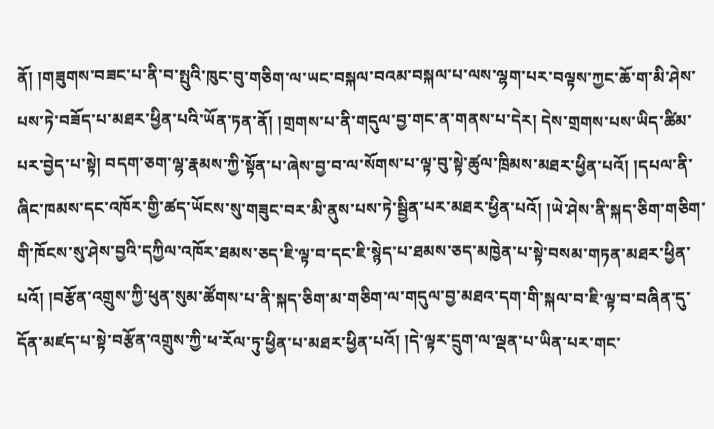ནོ། །གཟུགས་བཟང་པ་ནི་བ་སྤུའི་ཁུང་བུ་གཅིག་ལ་ཡང་བསྐལ་བའམ་བསྐལ་པ་ལས་ལྷག་པར་བལྟས་ཀྱང་ཆོ་ག་མི་ཤེས་པས་ཏེ་བཟོད་པ་མཐར་ཕྱིན་པའི་ཡོན་ཏན་ནོ། །གྲགས་པ་ནི་གདུལ་བྱ་གང་ན་གནས་པ་དེར། དེས་གྲགས་པས་ཡིད་ཚིམ་པར་བྱེད་པ་སྟེ། བདག་ཅག་ལྷ་རྣམས་ཀྱི་སྟོན་པ་ཞེས་བྱ་བ་ལ་སོགས་པ་ལྟ་བུ་སྟེ་ཚུལ་ཁྲིམས་མཐར་ཕྱིན་པའོ། །དཔལ་ནི་ཞིང་ཁམས་དང་འཁོར་གྱི་ཚད་ཡོངས་སུ་གཟུང་བར་མི་ནུས་པས་ཏེ་སྦྱིན་པར་མཐར་ཕྱིན་པའོ། །ཡེ་ཤེས་ནི་སྐད་ཅིག་གཅིག་གི་ཁོངས་སུ་ཤེས་བྱའི་དཀྱིལ་འཁོར་ཐམས་ཅད་ཇི་ལྟ་བ་དང་ཇི་སྙེད་པ་ཐམས་ཅད་མཁྱེན་པ་སྟེ་བསམ་གཏན་མཐར་ཕྱིན་པའོ། །བརྩོན་འགྲུས་ཀྱི་ཕུན་སུམ་ཚོགས་པ་ནི་སྐད་ཅིག་མ་གཅིག་ལ་གདུལ་བྱ་མཐའ་དག་གི་སྐལ་བ་ཇི་ལྟ་བ་བཞིན་དུ་དོན་མཛད་པ་སྟེ་བརྩོན་འགྲུས་ཀྱི་ཕ་རོལ་ཏུ་ཕྱིན་པ་མཐར་ཕྱིན་པའོ། །དེ་ལྟར་དྲུག་ལ་ལྡན་པ་ཡིན་པར་གང་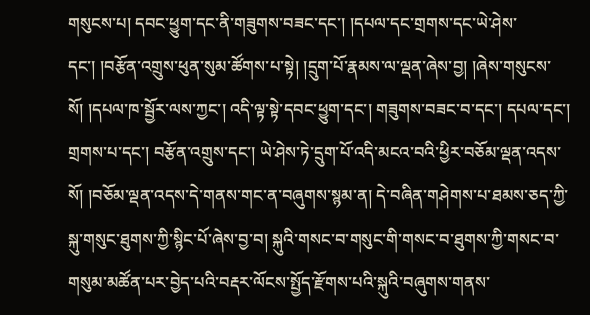གསུངས་པ། དབང་ཕྱུག་དང་ནི་གཟུགས་བཟང་དང་། །དཔལ་དང་གྲགས་དང་ཡེ་ཤེས་དང་། །བརྩོན་འགྲུས་ཕུན་སུམ་ཚོགས་པ་སྟེ། །དྲུག་པོ་རྣམས་ལ་ལྡན་ཞེས་བྱ། །ཞེས་གསུངས་སོ། །དཔལ་ཁ་སྦྱོར་ལས་ཀྱང་། འདི་ལྟ་སྟེ་དབང་ཕྱུག་དང་། གཟུགས་བཟང་བ་དང་། དཔལ་དང་། གྲགས་པ་དང་། བརྩོན་འགྲུས་དང་། ཡེ་ཤེས་ཏེ་དྲུག་པོ་འདི་མངའ་བའི་ཕྱིར་བཅོམ་ལྡན་འདས་སོ། །བཅོམ་ལྡན་འདས་དེ་གནས་གང་ན་བཞུགས་སྙམ་ན། དེ་བཞིན་གཤེགས་པ་ཐམས་ཅད་ཀྱི་སྐུ་གསུང་ཐུགས་ཀྱི་སྙིང་པོ་ཞེས་བྱ་བ། སྐུའི་གསང་བ་གསུང་གི་གསང་བ་ཐུགས་ཀྱི་གསང་བ་གསུམ་མཚོན་པར་བྱེད་པའི་བརྡར་ལོངས་སྤྱོད་རྫོགས་པའི་སྐུའི་བཞུགས་གནས་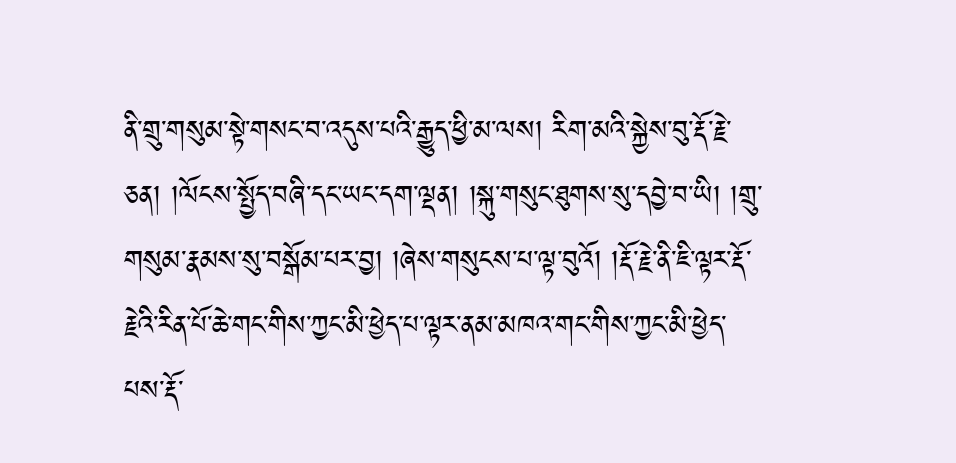ནི་གྲུ་གསུམ་སྟེ་གསང་བ་འདུས་པའི་རྒྱུད་ཕྱི་མ་ལས། རིག་མའི་སྐྱེས་བུ་རྡོ་རྗེ་ཅན། །ལོངས་སྤྱོད་བཞི་དང་ཡང་དག་ལྡན། །སྐུ་གསུང་ཐུགས་སུ་དབྱེ་བ་ཡི། །གྲུ་གསུམ་རྣམས་སུ་བསྒོམ་པར་བྱ། །ཞེས་གསུངས་པ་ལྟ་བུའོ། །རྡོ་རྗེ་ནི་ཇི་ལྟར་རྡོ་རྗེའི་རིན་པོ་ཆེ་གང་གིས་ཀྱང་མི་ཕྱེད་པ་ལྟར་ནམ་མཁའ་གང་གིས་ཀྱང་མི་ཕྱེད་པས་རྡོ་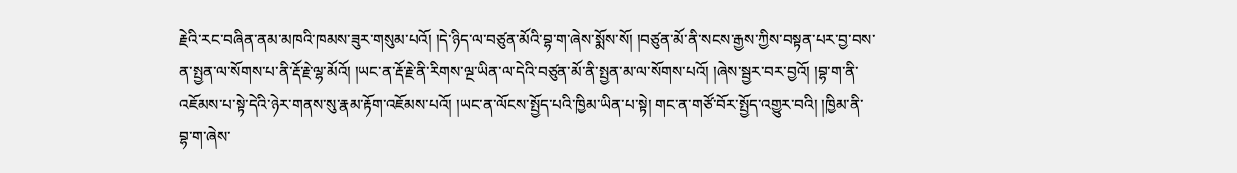རྗེའི་རང་བཞིན་ནམ་མཁའི་ཁམས་ཟུར་གསུམ་པའོ། །དེ་ཉིད་ལ་བཙུན་མོའི་བྷ་ག་ཞེས་སྨོས་སོ། །བཙུན་མོ་ནི་སངས་རྒྱས་ཀྱིས་བསྟན་པར་བྱ་བས་ན་སྤྱན་ལ་སོགས་པ་ནི་རྡོ་རྗེ་ལྷ་མོའོ། །ཡང་ན་རྡོ་རྗེ་ནི་རིགས་ལྔ་ཡིན་ལ་དེའི་བཙུན་མོ་ནི་སྤྱན་མ་ལ་སོགས་པའོ། །ཞེས་སྦྱར་བར་བྱའོ། །བྷ་ག་ནི་འཇོམས་པ་སྟེ་དེའི་ཉེར་གནས་སུ་རྣམ་རྟོག་འཇོམས་པའོ། །ཡང་ན་ལོངས་སྤྱོད་པའི་ཁྱིམ་ཡིན་པ་སྟེ། གང་ན་གཙོ་བོར་སྤྱོད་འགྱུར་བའི། །ཁྱིམ་ནི་བྷ་ག་ཞེས་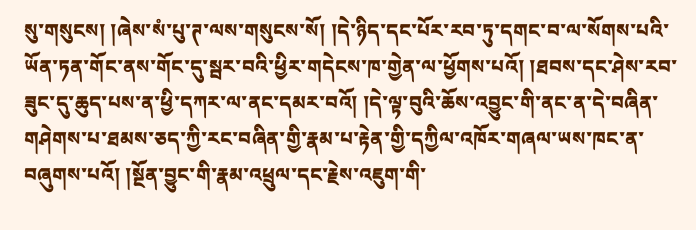སུ་གསུངས། །ཞེས་སཾ་པུ་ཊ་ལས་གསུངས་སོ། །དེ་ཉིད་དང་པོར་རབ་ཏུ་དགང་བ་ལ་སོགས་པའི་ཡོན་ཏན་གོང་ནས་གོང་དུ་སྦར་བའི་ཕྱིར་གདེངས་ཁ་གྱེན་ལ་ཕྱོགས་པའོ། །ཐབས་དང་ཤེས་རབ་ཟུང་དུ་ཆུད་པས་ན་ཕྱི་དཀར་ལ་ནང་དམར་བའོ། །དེ་ལྟ་བུའི་ཆོས་འབྱུང་གི་ནང་ན་དེ་བཞིན་གཤེགས་པ་ཐམས་ཅད་ཀྱི་རང་བཞིན་གྱི་རྣམ་པ་རྟེན་གྱི་དཀྱིལ་འཁོར་གཞལ་ཡས་ཁང་ན་བཞུགས་པའོ། །སྔོན་བྱུང་གི་རྣམ་འཕྲུལ་དང་རྗེས་འཇུག་གི་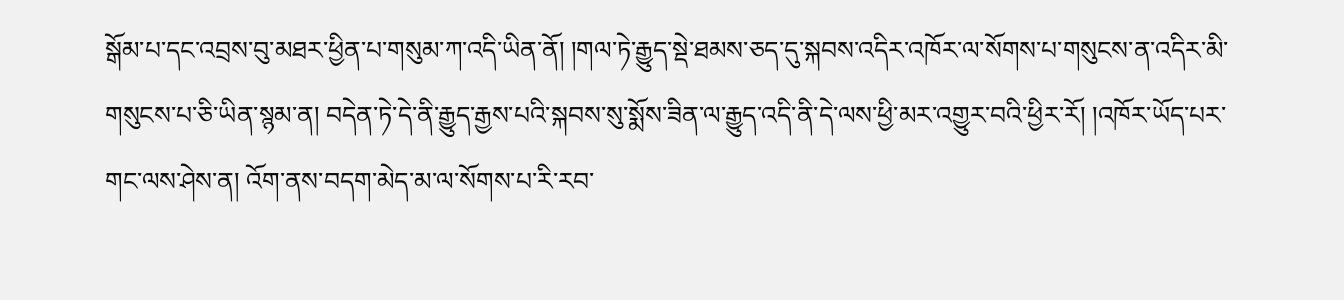སྒོམ་པ་དང་འབྲས་བུ་མཐར་ཕྱིན་པ་གསུམ་ཀ་འདི་ཡིན་ནོ། །གལ་ཏེ་རྒྱུད་སྡེ་ཐམས་ཅད་དུ་སྐབས་འདིར་འཁོར་ལ་སོགས་པ་གསུངས་ན་འདིར་མི་གསུངས་པ་ཅི་ཡིན་སྙམ་ན། བདེན་ཏེ་དེ་ནི་རྒྱུད་རྒྱས་པའི་སྐབས་སུ་སྨོས་ཟིན་ལ་རྒྱུད་འདི་ནི་དེ་ལས་ཕྱི་མར་འགྱུར་བའི་ཕྱིར་རོ། །འཁོར་ཡོད་པར་གང་ལས་ཤེས་ན། འོག་ནས་བདག་མེད་མ་ལ་སོགས་པ་རི་རབ་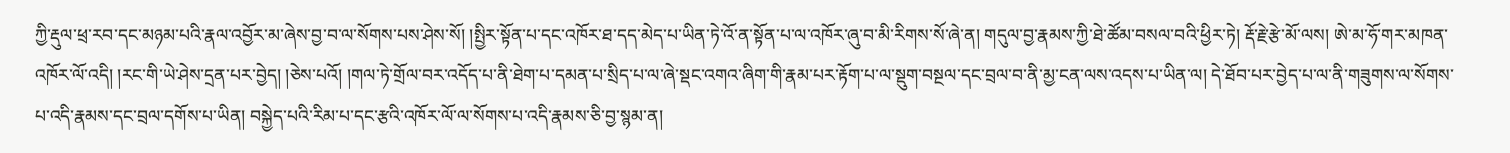ཀྱི་རྡུལ་ཕྲ་རབ་དང་མཉམ་པའི་རྣལ་འབྱོར་མ་ཞེས་བྱ་བ་ལ་སོགས་པས་ཤེས་སོ། །སྤྱིར་སྟོན་པ་དང་འཁོར་ཐ་དད་མེད་པ་ཡིན་ཏེ་འོ་ན་སྟོན་པ་ལ་འཁོར་ཞུ་བ་མི་རིགས་སོ་ཞེ་ན། གདུལ་བྱ་རྣམས་ཀྱི་ཐེ་ཚོམ་བསལ་བའི་ཕྱིར་ཏེ། རྡོ་རྗེ་རྩེ་མོ་ལས། ཨེ་མ་ཧོ་གར་མཁན་འཁོར་ལོ་འདི། །རང་གི་ཡེ་ཤེས་དྲན་པར་བྱེད། །ཅེས་པའོ། །གལ་ཏེ་གྲོལ་བར་འདོད་པ་ནི་ཐེག་པ་དམན་པ་སྲིད་པ་ལ་ཞེ་སྡང་འགའ་ཞིག་གི་རྣམ་པར་རྟོག་པ་ལ་སྡུག་བསྔལ་དང་བྲལ་བ་ནི་མྱ་ངན་ལས་འདས་པ་ཡིན་ལ། དེ་ཐོབ་པར་བྱེད་པ་ལ་ནི་གཟུགས་ལ་སོགས་པ་འདི་རྣམས་དང་བྲལ་དགོས་པ་ཡིན། བསྐྱེད་པའི་རིམ་པ་དང་རྩའི་འཁོར་ལོ་ལ་སོགས་པ་འདི་རྣམས་ཅི་བྱ་སྙམ་ན།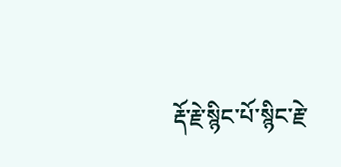རྡོ་རྗེ་སྙིང་པོ་སྙིང་རྗེ་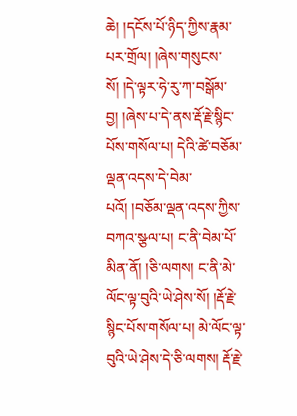ཆེ། །དངོས་པོ་ཉིད་ཀྱིས་རྣམ་པར་གྲོལ། །ཞེས་གསུངས་སོ། །དེ་ལྟར་ཧེ་རུ་ཀ་བསྒོམ་བྱ། །ཞེས་པ་དེ་ནས་རྡོ་རྗེ་སྙིང་པོས་གསོལ་པ། དེའི་ཚེ་བཅོམ་ལྡན་འདས་དེ་བེམ་པའོ། །བཅོམ་ལྡན་འདས་ཀྱིས་བཀའ་སྩལ་པ། ང་ནི་བེམ་པོ་མིན་ནོ། །ཅི་ལགས། ང་ནི་མེ་ལོང་ལྟ་བུའི་ཡེ་ཤེས་སོ། །རྡོ་རྗེ་སྙིང་པོས་གསོལ་པ། མེ་ལོང་ལྟ་བུའི་ཡེ་ཤེས་དེ་ཅི་ལགས། རྡོ་རྗེ་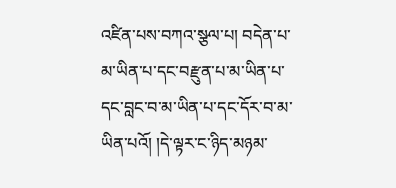འཛིན་པས་བཀའ་སྩལ་པ། བདེན་པ་མ་ཡིན་པ་དང་བརྫུན་པ་མ་ཡིན་པ་དང་བླང་བ་མ་ཡིན་པ་དང་དོར་བ་མ་ཡིན་པའོ། །དེ་ལྟར་ང་ཉིད་མཉམ་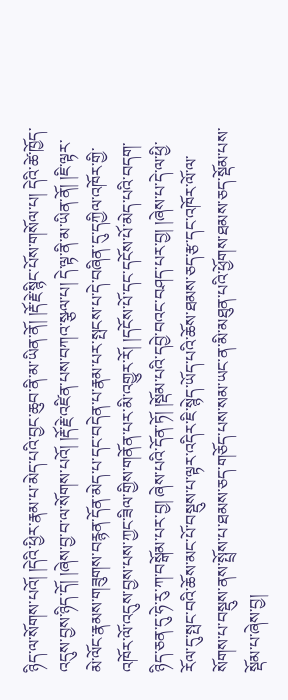ཉིད་ལ་སོགས་པའོ། །དེའི་ཕྱིར་རྣམ་པ་མེད་པའི་བྱང་ཆུབ་ནི་མ་ཡིན་ནོ། །རྡོ་རྗེ་སྙིང་པོས་གསོལ་པ། དེའི་ཚེ་ཁྱོད་འདུས་བྱས་ཉིད་དོ། །ཞེས་བྱ་བ་ལ་སོགས་པའོ། །རྡོ་རྗེ་འཛིན་པས་བཀའ་སྩལ་པ། དེ་ལྟ་ནི་མ་ཡིན་ནོ། །ཇི་ལྟར་མེ་ལོང་རྣམས་གཟུགས་བརྙན་དོན་མེད་པ་དང་བདེན་པ་རྣམ་པར་སྤངས་པ་དེ་བཞིན་དུ་དཀྱིལ་འཁོར་གྱི་འཁོར་ལོ་འདུས་བྱས་པས་ཀྱང་ཟིལ་གྱིས་གནོན་པར་མི་འགྱུར་རོ། །དངོས་པོ་དང་དངོས་པོ་མེད་པའི་བདག་ཉིད་ཅན་དུ་ཧེ་རུ་ཀ་བསྒོམ་པར་བྱ། ཞེས་པའི་དོན་ཏོ། །སྡོམ་པའི་དབྱེ་བའང་བཤད་པར་བྱ། །ཞེས་པ་དེ་ལ་ཕྱི་རོལ་དུ་སྤང་བའི་ཆོས་མང་པོ་བསྡུས་པ་ལྟར་འདིར་ཇི་སྙེད་ཡོད་པའི་ཆོས་ཐམས་ཅད་རྩ་དང་འཁོར་ལོ་ལ་སོགས་པ་བསྡུས་ནས་སྤྲོས་པ་ཐམས་ཅད་གཅོད་པས་སམ་ཡང་ན་མི་མཐུན་པའི་ཕྱོགས་ཐམས་ཅད་སྡོམ་པས་སྡོམ་པ་ཞེས་བྱ།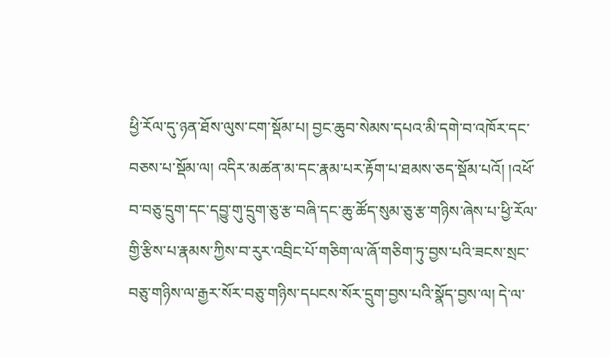ཕྱི་རོལ་དུ་ཉན་ཐོས་ལུས་ངག་སྡོམ་པ། བྱང་ཆུབ་སེམས་དཔའ་མི་དགེ་བ་འཁོར་དང་བཅས་པ་སྡོམ་ལ། འདིར་མཚན་མ་དང་རྣམ་པར་རྟོག་པ་ཐམས་ཅད་སྡོམ་པའོ། །འཕོ་བ་བཅུ་དྲུག་དང་དབྱུ་གུ་དྲུག་ཅུ་རྩ་བཞི་དང་ཆུ་ཚོད་སུམ་ཅུ་རྩ་གཉིས་ཞེས་པ་ཕྱི་རོལ་གྱི་རྩིས་པ་རྣམས་ཀྱིས་བ་རུར་འབྲིང་པོ་གཅིག་ལ་ཞོ་གཅིག་ཏུ་བྱས་པའི་ཟངས་སྲང་བཅུ་གཉིས་ལ་རྒྱར་སོར་བཅུ་གཉིས་དཔངས་སོར་དྲུག་བྱས་པའི་སྣོད་བྱས་ལ། དེ་ལ་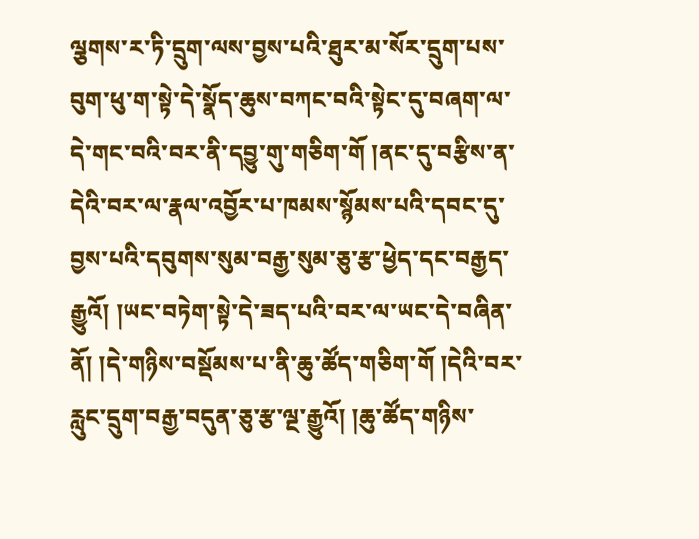ལྕགས་ར་ཏི་དྲུག་ལས་བྱས་པའི་ཐུར་མ་སོར་དྲུག་པས་བུག་ཕུ་ག་སྟེ་དེ་སྣོད་ཆུས་བཀང་བའི་སྟེང་དུ་བཞག་ལ་དེ་གང་བའི་བར་ནི་དབྱུ་གུ་གཅིག་གོ །ནང་དུ་བརྩིས་ན་དེའི་བར་ལ་རྣལ་འབྱོར་པ་ཁམས་སྙོམས་པའི་དབང་དུ་བྱས་པའི་དབུགས་སུམ་བརྒྱ་སུམ་ཅུ་རྩ་ཕྱེད་དང་བརྒྱད་རྒྱུའོ། །ཡང་བཏེག་སྟེ་དེ་ཟད་པའི་བར་ལ་ཡང་དེ་བཞིན་ནོ། །དེ་གཉིས་བསྡོམས་པ་ནི་ཆུ་ཚོད་གཅིག་གོ །དེའི་བར་རླུང་དྲུག་བརྒྱ་བདུན་ཅུ་རྩ་ལྔ་རྒྱུའོ། །ཆུ་ཚོད་གཉིས་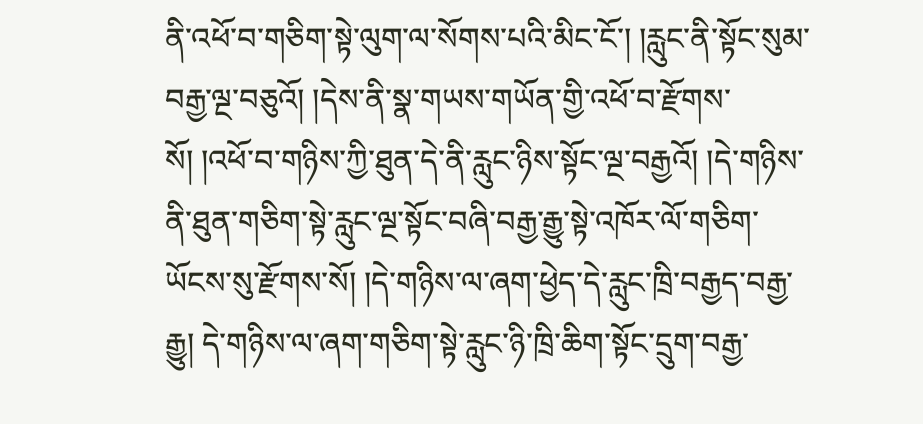ནི་འཕོ་བ་གཅིག་སྟེ་ལུག་ལ་སོགས་པའི་མིང་ངོ་། །རླུང་ནི་སྟོང་སུམ་བརྒྱ་ལྔ་བཅུའོ། །དེས་ནི་སྣ་གཡས་གཡོན་གྱི་འཕོ་བ་རྫོགས་སོ། །འཕོ་བ་གཉིས་ཀྱི་ཐུན་དེ་ནི་རླུང་ཉིས་སྟོང་ལྔ་བརྒྱའོ། །དེ་གཉིས་ནི་ཐུན་གཅིག་སྟེ་རླུང་ལྔ་སྟོང་བཞི་བརྒྱ་རྒྱུ་སྟེ་འཁོར་ལོ་གཅིག་ཡོངས་སུ་རྫོགས་སོ། །དེ་གཉིས་ལ་ཞག་ཕྱེད་དེ་རླུང་ཁྲི་བརྒྱད་བརྒྱ་རྒྱུ། དེ་གཉིས་ལ་ཞག་གཅིག་སྟེ་རླུང་ཉི་ཁྲི་ཆིག་སྟོང་དྲུག་བརྒྱ་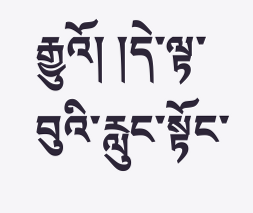རྒྱུའོ། །དེ་ལྟ་བུའི་རླུང་སྟོང་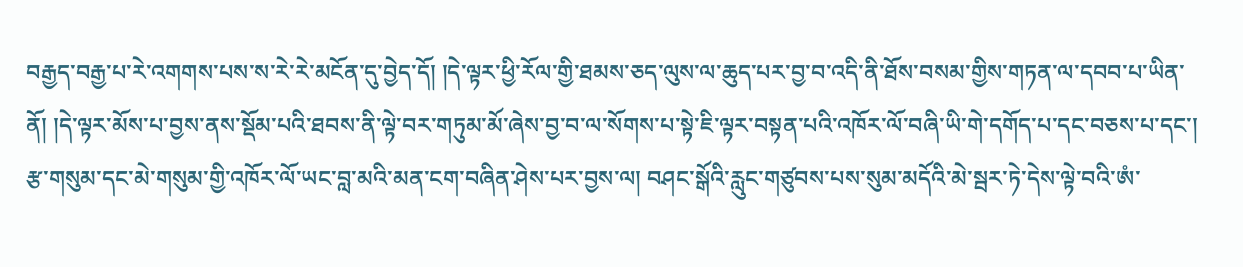བརྒྱད་བརྒྱ་པ་རེ་འགགས་པས་ས་རེ་རེ་མངོན་དུ་བྱེད་དོ། །དེ་ལྟར་ཕྱི་རོལ་གྱི་ཐམས་ཅད་ལུས་ལ་ཆུད་པར་བྱ་བ་འདི་ནི་ཐོས་བསམ་གྱིས་གཏན་ལ་དབབ་པ་ཡིན་ནོ། །དེ་ལྟར་མོས་པ་བྱས་ནས་སྡོམ་པའི་ཐབས་ནི་ལྟེ་བར་གཏུམ་མོ་ཞེས་བྱ་བ་ལ་སོགས་པ་སྟེ་ཇི་ལྟར་བསྟན་པའི་འཁོར་ལོ་བཞི་ཡི་གེ་དགོད་པ་དང་བཅས་པ་དང་། རྩ་གསུམ་དང་མེ་གསུམ་གྱི་འཁོར་ལོ་ཡང་བླ་མའི་མན་ངག་བཞིན་ཤེས་པར་བྱས་ལ། བཤང་སྒོའི་རླུང་གཙུབས་པས་སུམ་མདོའི་མེ་སྦར་ཏེ་དེས་ལྟེ་བའི་ཨཾ་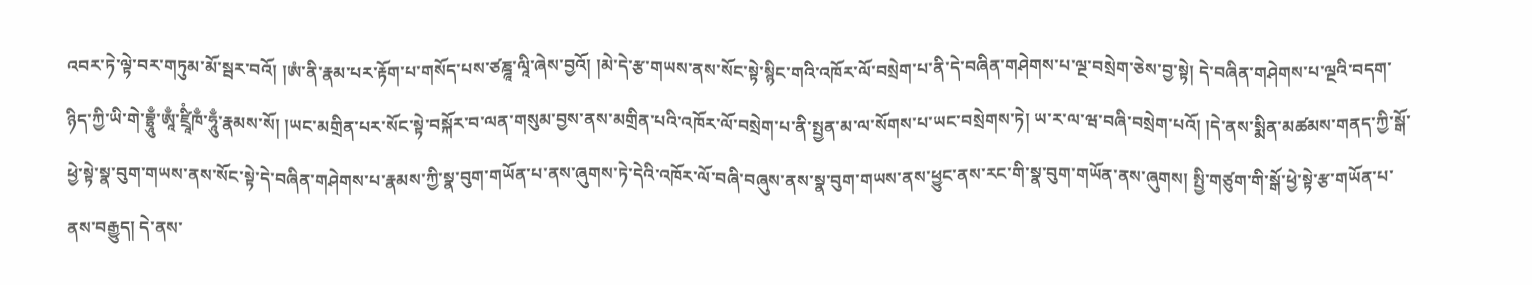འབར་ཏེ་ལྟེ་བར་གཏུམ་མོ་སྦར་བའོ། །ཨཾ་ནི་རྣམ་པར་རྟོག་པ་གསོད་པས་ཙཎྜཱ་ལཱི་ཞེས་བྱའོ། །མེ་དེ་རྩ་གཡས་ནས་སོང་སྟེ་སྙིང་གའི་འཁོར་ལོ་བསྲེག་པ་ནི་དེ་བཞིན་གཤེགས་པ་ལྔ་བསྲེག་ཅེས་བྱ་སྟེ། དེ་བཞིན་གཤེགས་པ་ལྔའི་བདག་ཉིད་ཀྱི་ཡི་གེ་བྷྲཱུྃ་ཨཱྃ་ཛྲཱིཾཁྃ་ཧཱུྃ་རྣམས་སོ། །ཡང་མགྲིན་པར་སོང་སྟེ་བསྐོར་བ་ལན་གསུམ་བྱས་ནས་མགྲིན་པའི་འཁོར་ལོ་བསྲེག་པ་ནི་སྤྱན་མ་ལ་སོགས་པ་ཡང་བསྲེགས་ཏེ། ཡ་ར་ལ་ཝ་བཞི་བསྲེག་པའོ། །དེ་ནས་སྨིན་མཚམས་གནད་ཀྱི་སྒོ་ཕྱེ་སྟེ་སྣ་བུག་གཡས་ནས་སོང་སྟེ་དེ་བཞིན་གཤེགས་པ་རྣམས་ཀྱི་སྣ་བུག་གཡོན་པ་ནས་ཞུགས་ཏེ་དེའི་འཁོར་ལོ་བཞི་བཞུས་ནས་སྣ་བུག་གཡས་ནས་ཕྱུང་ནས་རང་གི་སྣ་བུག་གཡོན་ནས་ཞུགས། སྤྱི་གཙུག་གི་སྒོ་ཕྱེ་སྟེ་རྩ་གཡོན་པ་ནས་བརྒྱུད། དེ་ནས་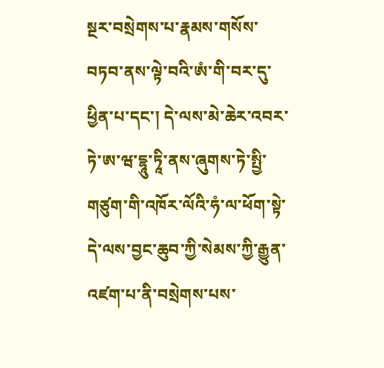སྔར་བསྲེགས་པ་རྣམས་གསོས་བཏབ་ནས་ལྟེ་བའི་ཨཾ་གི་བར་དུ་ཕྱིན་པ་དང་། དེ་ལས་མེ་ཆེར་འབར་ཏེ་ཨ་ཝ་དྷཱུ་ཏཱི་ནས་ཞུགས་ཏེ་སྤྱི་གཙུག་གི་འཁོར་ལོའི་ཧཾ་ལ་ཕོག་སྟེ་དེ་ལས་བྱང་ཆུབ་ཀྱི་སེམས་ཀྱི་རྒྱུན་འཛག་པ་ནི་བསྲེགས་པས་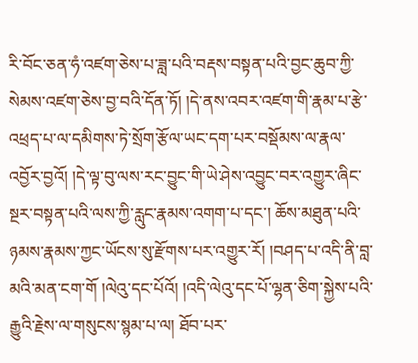རི་བོང་ཅན་ཧཾ་འཛག་ཅེས་པ་ཟླ་པའི་བརྡས་བསྟན་པའི་བྱང་ཆུབ་ཀྱི་སེམས་འཛག་ཅེས་བྱ་བའི་དོན་ཏོ། །དེ་ནས་འབར་འཛག་གི་རྣམ་པ་རྩེ་འཕྲད་པ་ལ་དམིགས་ཏེ་སྲོག་རྩོལ་ཡང་དག་པར་བསྡོམས་ལ་རྣལ་འབྱོར་བྱའོ། །དེ་ལྟ་བུ་ལས་རང་བྱུང་གི་ཡེ་ཤེས་འབྱུང་བར་འགྱུར་ཞིང་སྔར་བསྟན་པའི་ལས་ཀྱི་རླུང་རྣམས་འགག་པ་དང་། ཆོས་མཐུན་པའི་ཉམས་རྣམས་ཀྱང་ཡོངས་སུ་རྫོགས་པར་འགྱུར་རོ། །བཤད་པ་འདི་ནི་བླ་མའི་མན་ངག་གོ །ལེའུ་དང་པོའོ། །འདི་ལེའུ་དང་པོ་ལྷན་ཅིག་སྐྱེས་པའི་རྒྱུའི་རྗེས་ལ་གསུངས་སྙམ་པ་ལ། ཐོབ་པར་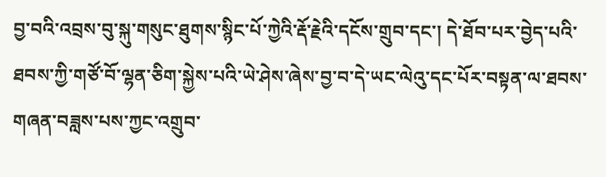བྱ་བའི་འབྲས་བུ་སྐུ་གསུང་ཐུགས་སྙིང་པོ་ཀྱེའི་རྡོ་རྗེའི་དངོས་གྲུབ་དང་། དེ་ཐོབ་པར་བྱེད་པའི་ཐབས་ཀྱི་གཙོ་བོ་ལྷན་ཅིག་སྐྱེས་པའི་ཡེ་ཤེས་ཞེས་བྱ་བ་དེ་ཡང་ལེའུ་དང་པོར་བསྟན་ལ་ཐབས་གཞན་བཟླས་པས་ཀྱང་འགྲུབ་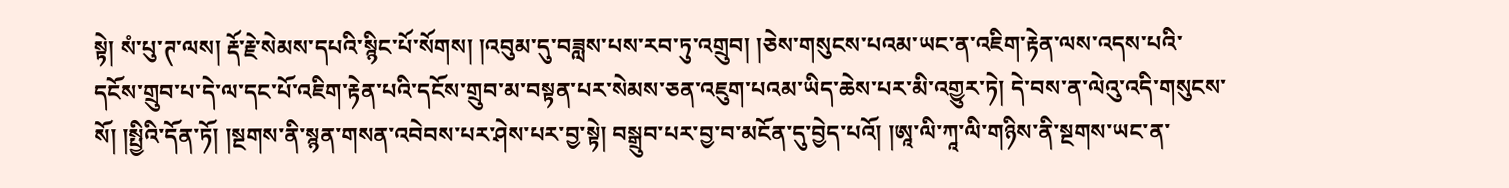སྟེ། སཾ་པུ་ཊ་ལས། རྡོ་རྗེ་སེམས་དཔའི་སྙིང་པོ་སོགས། །འབུམ་དུ་བཟླས་པས་རབ་ཏུ་འགྲུབ། །ཅེས་གསུངས་པའམ་ཡང་ན་འཇིག་རྟེན་ལས་འདས་པའི་དངོས་གྲུབ་པ་དེ་ལ་དང་པོ་འཇིག་རྟེན་པའི་དངོས་གྲུབ་མ་བསྟན་པར་སེམས་ཅན་འཇུག་པའམ་ཡིད་ཆེས་པར་མི་འགྱུར་ཏེ། དེ་བས་ན་ལེའུ་འདི་གསུངས་སོ། །སྤྱིའི་དོན་ཏོ། །སྔགས་ནི་སྙན་གསན་འབེབས་པར་ཤེས་པར་བྱ་སྟེ། བསྒྲུབ་པར་བྱ་བ་མངོན་དུ་བྱེད་པའོ། །ཨཱ་ལི་ཀཱ་ལི་གཉིས་ནི་སྔགས་ཡང་ན་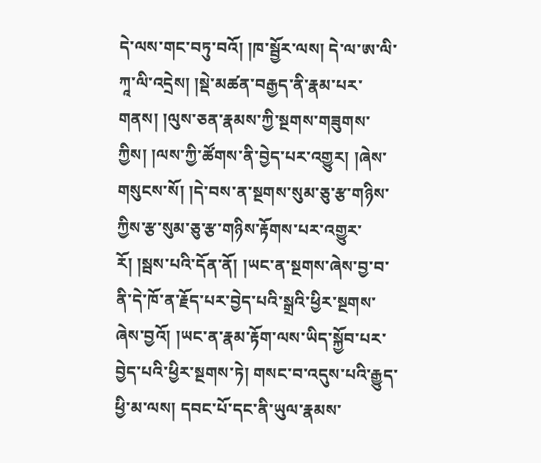དེ་ལས་གང་བཏུ་བའོ། །ཁ་སྦྱོར་ལས། དེ་ལ་ཨ་ལི་ཀཱ་ལི་འདྲེས། །སྡེ་མཚན་བརྒྱད་ནི་རྣམ་པར་གནས། །ལུས་ཅན་རྣམས་ཀྱི་སྔགས་གཟུགས་ཀྱིས། །ལས་ཀྱི་ཚོགས་ནི་བྱེད་པར་འགྱུར། །ཞེས་གསུངས་སོ། །དེ་བས་ན་སྔགས་སུམ་ཅུ་རྩ་གཉིས་ཀྱིས་རྩ་སུམ་ཅུ་རྩ་གཉིས་རྟོགས་པར་འགྱུར་རོ། །སྦས་པའི་དོན་ནོ། །ཡང་ན་སྔགས་ཞེས་བྱ་བ་ནི་དེ་ཁོ་ན་རྗོད་པར་བྱེད་པའི་སྒྲའི་ཕྱིར་སྔགས་ཞེས་བྱའོ། །ཡང་ན་རྣམ་རྟོག་ལས་ཡིད་སྐྱོབ་པར་བྱེད་པའི་ཕྱིར་སྔགས་ཏེ། གསང་བ་འདུས་པའི་རྒྱུད་ཕྱི་མ་ལས། དབང་པོ་དང་ནི་ཡུལ་རྣམས་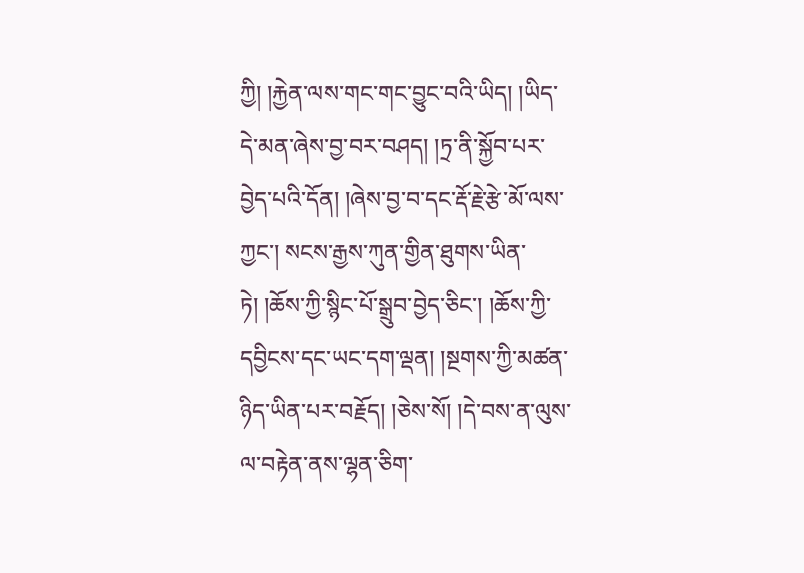ཀྱི། །རྐྱེན་ལས་གང་གང་བྱུང་བའི་ཡིད། །ཡིད་དེ་མན་ཞེས་བྱ་བར་བཤད། །ཏྲ་ནི་སྐྱོབ་པར་བྱེད་པའི་དོན། །ཞེས་བྱ་བ་དང་རྡོ་རྗེ་རྩེ་མོ་ལས་ཀྱང་། སངས་རྒྱས་ཀུན་གྱིན་ཐུགས་ཡིན་ཏེ། །ཆོས་ཀྱི་སྙིང་པོ་སྒྲུབ་བྱེད་ཅིང་། །ཆོས་ཀྱི་དབྱིངས་དང་ཡང་དག་ལྡན། །སྔགས་ཀྱི་མཚན་ཉིད་ཡིན་པར་བརྗོད། །ཅེས་སོ། །དེ་བས་ན་ལུས་ལ་བརྟེན་ནས་ལྷན་ཅིག་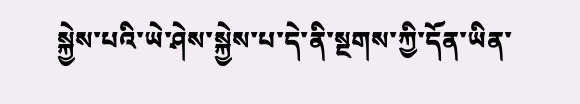སྐྱེས་པའི་ཡེ་ཤེས་སྐྱེས་པ་དེ་ནི་སྔགས་ཀྱི་དོན་ཡིན་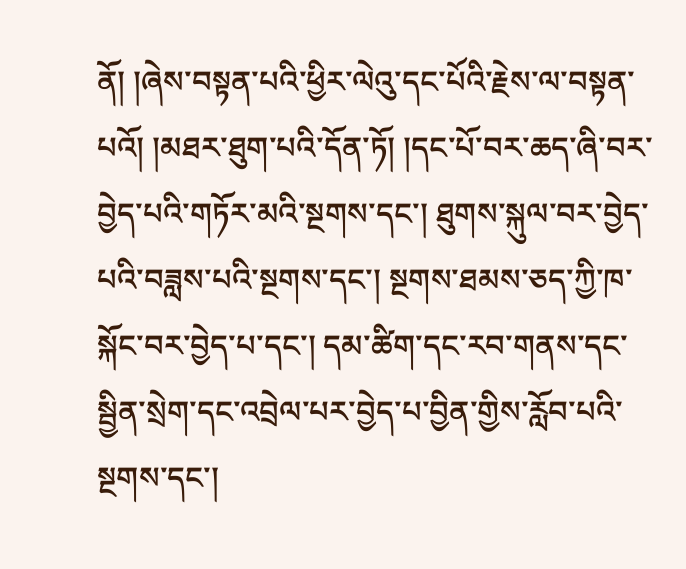ནོ། །ཞེས་བསྟན་པའི་ཕྱིར་ལེའུ་དང་པོའི་རྗེས་ལ་བསྟན་པའོ། །མཐར་ཐུག་པའི་དོན་ཏོ། །དང་པོ་བར་ཆད་ཞི་བར་བྱེད་པའི་གཏོར་མའི་སྔགས་དང་། ཐུགས་སྐུལ་བར་བྱེད་པའི་བཟླས་པའི་སྔགས་དང་། སྔགས་ཐམས་ཅད་ཀྱི་ཁ་སྐོང་བར་བྱེད་པ་དང་། དམ་ཚིག་དང་རབ་གནས་དང་སྦྱིན་སྲེག་དང་འབྲེལ་པར་བྱེད་པ་བྱིན་གྱིས་རློབ་པའི་སྔགས་དང་།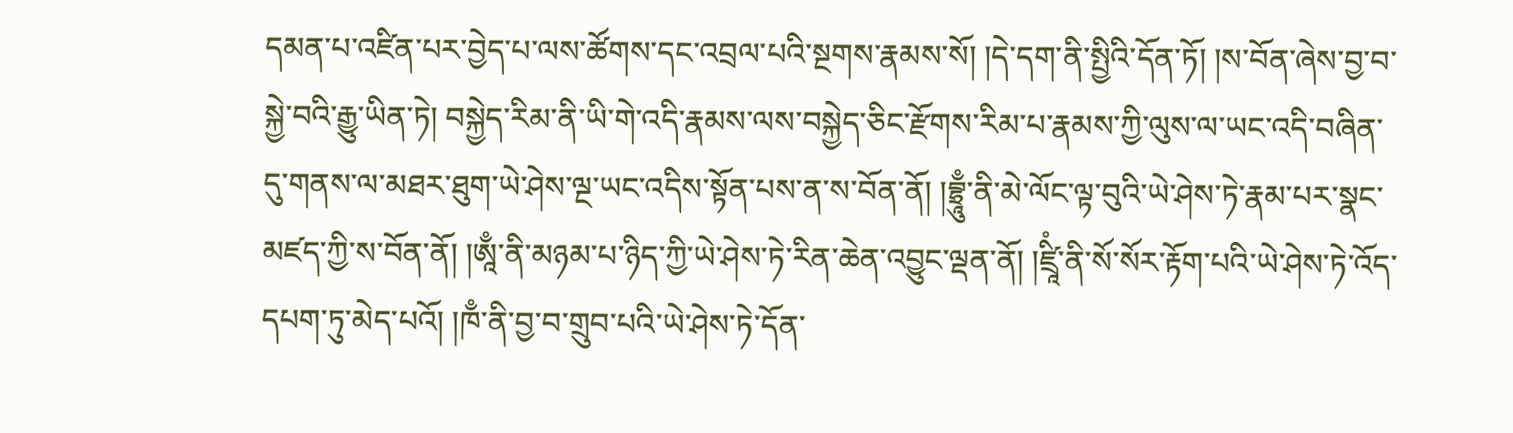དམན་པ་འཛིན་པར་བྱེད་པ་ལས་ཚོགས་དང་འབྲལ་པའི་སྔགས་རྣམས་སོ། །དེ་དག་ནི་སྤྱིའི་དོན་ཏོ། །ས་བོན་ཞེས་བྱ་བ་སྐྱེ་བའི་རྒྱུ་ཡིན་ཏེ། བསྐྱེད་རིམ་ནི་ཡི་གེ་འདི་རྣམས་ལས་བསྐྱེད་ཅིང་རྫོགས་རིམ་པ་རྣམས་ཀྱི་ལུས་ལ་ཡང་འདི་བཞིན་དུ་གནས་ལ་མཐར་ཐུག་ཡེ་ཤེས་ལྔ་ཡང་འདིས་སྟོན་པས་ན་ས་བོན་ནོ། །བྷྲཱུྃ་ནི་མེ་ལོང་ལྟ་བུའི་ཡེ་ཤེས་ཏེ་རྣམ་པར་སྣང་མཛད་ཀྱི་ས་བོན་ནོ། །ཨཱྃ་ནི་མཉམ་པ་ཉིད་ཀྱི་ཡེ་ཤེས་ཏེ་རིན་ཆེན་འབྱུང་ལྡན་ནོ། །ཛྲཱིཾ་ནི་སོ་སོར་རྟོག་པའི་ཡེ་ཤེས་ཏེ་འོད་དཔག་ཏུ་མེད་པའོ། །ཁྃ་ནི་བྱ་བ་གྲུབ་པའི་ཡེ་ཤེས་ཏེ་དོན་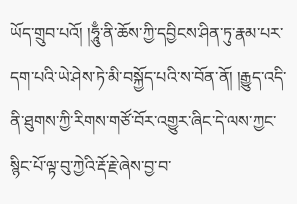ཡོད་གྲུབ་པའོ། །ཧཱུྃ་ནི་ཆོས་ཀྱི་དབྱིངས་ཤིན་ཏུ་རྣམ་པར་དག་པའི་ཡེ་ཤེས་ཏེ་མི་བསྐྱོད་པའི་ས་བོན་ནོ། །རྒྱུད་འདི་ནི་ཐུགས་ཀྱི་རིགས་གཙོ་བོར་འགྱུར་ཞིང་དེ་ལས་ཀྱང་སྙིང་པོ་ལྟ་བུ་ཀྱེའི་རྡོ་རྗེ་ཞེས་བྱ་བ་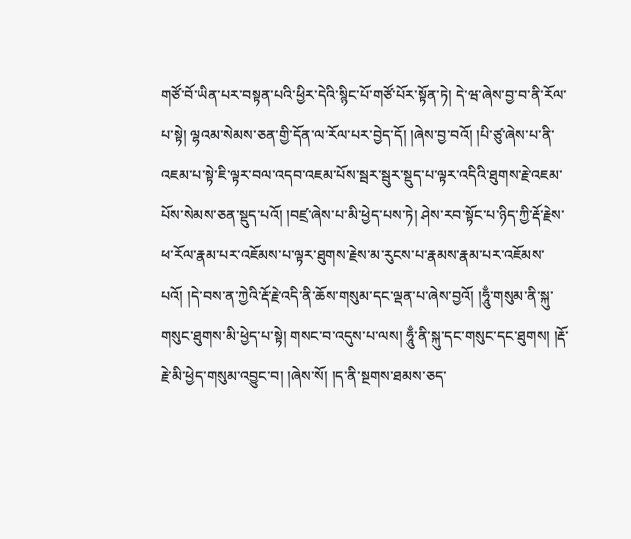གཙོ་བོ་ཡིན་པར་བསྟན་པའི་ཕྱིར་དེའི་སྙིང་པོ་གཙོ་པོར་སྟོན་ཏེ། དེ་ཝ་ཞེས་བྱ་བ་ནི་རོལ་པ་སྟེ། ལྷའམ་སེམས་ཅན་གྱི་དོན་ལ་རོལ་པར་བྱེད་དོ། །ཞེས་བྱ་བའོ། །པི་ཙུ་ཞེས་པ་ནི་འཇམ་པ་སྟེ་ཇི་ལྟར་བལ་འདབ་འཇམ་པོས་སྦར་སྦུར་སྡུད་པ་ལྟར་འདིའི་ཐུགས་རྗེ་འཇམ་པོས་སེམས་ཅན་སྡུད་པའོ། །བཛྲ་ཞེས་པ་མི་ཕྱེད་པས་ཏེ། ཤེས་རབ་སྟོང་པ་ཉིད་ཀྱི་རྡོ་རྗེས་ཕ་རོལ་རྣམ་པར་འཇོམས་པ་ལྟར་ཐུགས་རྗེས་མ་རུངས་པ་རྣམས་རྣམ་པར་འཇོམས་པའོ། །དེ་བས་ན་ཀྱེའི་རྡོ་རྗེ་འདི་ནི་ཆོས་གསུམ་དང་ལྡན་པ་ཞེས་བྱའོ། །ཧཱུྃ་གསུམ་ནི་སྐུ་གསུང་ཐུགས་མི་ཕྱེད་པ་སྟེ། གསང་བ་འདུས་པ་ལས། ཧཱུྃ་ནི་སྐུ་དང་གསུང་དང་ཐུགས། །རྡོ་རྗེ་མི་ཕྱེད་གསུམ་འབྱུང་བ། །ཞེས་སོ། །ད་ནི་སྔགས་ཐམས་ཅད་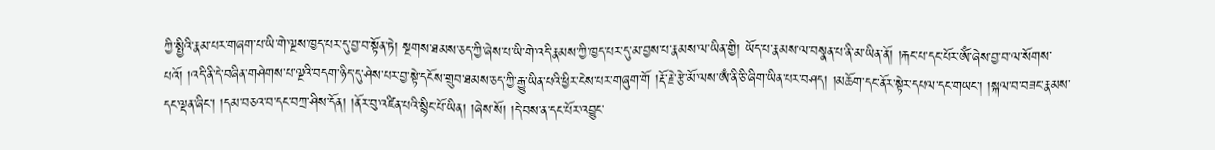ཀྱི་སྤྱིའི་རྣམ་པར་གཞག་པ་ཡི་གེ་ལྔས་ཁྱད་པར་དུ་བྱ་བ་སྟོན་ཏེ། སྔགས་ཐམས་ཅད་ཀྱི་ཞེས་པ་ཡི་གེ་འདི་རྣམས་ཀྱི་ཁྱད་པར་དུ་མ་བྱས་པ་རྣམས་ལ་ཡིན་གྱི། ཡོད་པ་རྣམས་ལ་བསྣན་པ་ནི་མ་ཡིན་ནོ། །རྐང་པ་དང་པོར་ཨོཾ་ཞེས་བྱ་བ་ལ་སོགས་པའོ། །འདི་ནི་དེ་བཞིན་གཤེགས་པ་ལྔའི་བདག་ཉིད་དུ་ཤེས་པར་བྱ་སྟེ་དངོས་གྲུབ་ཐམས་ཅད་ཀྱི་རྒྱུ་ཡིན་པའི་ཕྱིར་ངེས་པར་གཞུག་གོ །རྡོ་རྗེ་རྩེ་མོ་ལས་ཨྃ་ནི་ཅི་ཞིག་ཡིན་པར་བཤད། །མཆོག་དང་ནོར་སྟེར་དཔལ་དང་གཡང་། །སྐལ་བ་བཟང་རྣམས་དང་ལྡན་ཞིང་། །དམ་བཅའ་བ་དང་བཀྲ་ཤིས་དོན། །ནོར་བུ་འཛིན་པའི་སྙིང་པོ་ཡིན། །ཞེས་སོ། །དེ་བས་ན་དང་པོར་འབྱུང་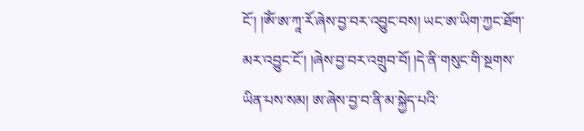ངོ་། །ཨོཾ་ཨ་ཀཱ་རོ་ཞེས་བྱ་བར་འབྱུང་བས། ཡང་ཨ་ཡིག་ཀྱང་ཐོག་མར་འབྱུང་ངོ་། །ཞེས་བྱ་བར་འགྲུབ་བོ། །དེ་ནི་གསུང་གི་སྔགས་ཡིན་པས་སམ། ཨ་ཞེས་བྱ་བ་ནི་མ་སྐྱེད་པའི་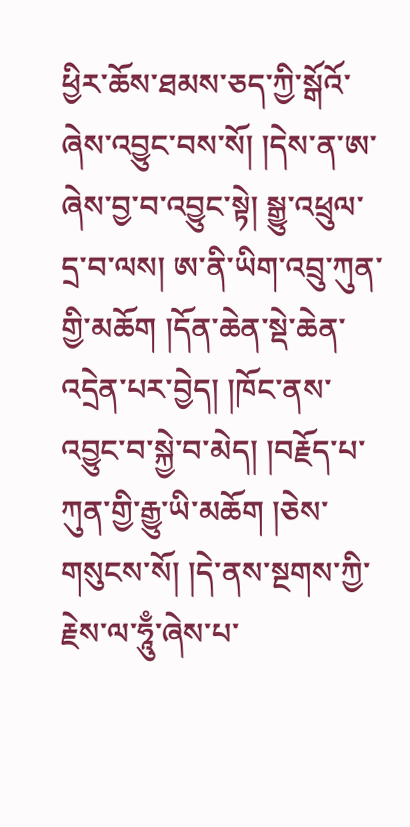ཕྱིར་ཆོས་ཐམས་ཅད་ཀྱི་སྒོའོ་ཞེས་འབྱུང་བས་སོ། །དེས་ན་ཨ་ཞེས་བྱ་བ་འབྱུང་སྟེ། སྒྱུ་འཕྲུལ་དྲ་བ་ལས། ཨ་ནི་ཡིག་འབྲུ་ཀུན་གྱི་མཆོག །དོན་ཆེན་སྡེ་ཆེན་འདྲེན་པར་བྱེད། །ཁོང་ནས་འབྱུང་བ་སྐྱེ་བ་མེད། །བརྗོད་པ་ཀུན་གྱི་རྒྱུ་ཡི་མཆོག །ཅེས་གསུངས་སོ། །དེ་ནས་སྔགས་ཀྱི་རྗེས་ལ་ཧཱུྃ་ཞེས་པ་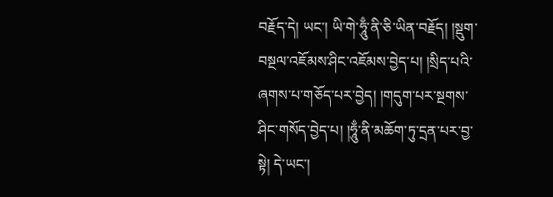བརྗོད་དེ། ཡང་། ཡི་གེ་ཧཱུྃ་ནི་ཅི་ཡིན་བརྗོད། །སྡུག་བསྔལ་འཇོམས་ཤིང་འཇོམས་བྱེད་པ། །སྲིད་པའི་ཞགས་པ་གཅོད་པར་བྱེད། །གདུག་པར་སྔགས་ཤིང་གསོད་བྱེད་པ། །ཧཱུྃ་ནི་མཆོག་ཏུ་དྲན་པར་བྱ་སྟེ། དེ་ཡང་།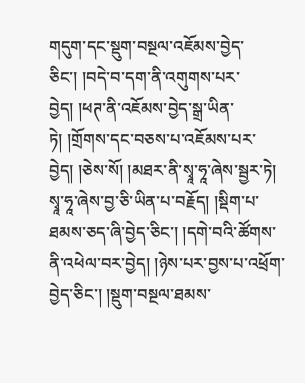གདུག་དང་སྡུག་བསྔལ་འཇོམས་བྱེད་ཅིང་། །བདེ་བ་དག་ནི་འགུགས་པར་བྱེད། །ཕཊ་ནི་འཇོམས་བྱེད་སྒྲ་ཡིན་ཏེ། །གྲོགས་དང་བཅས་པ་འཇོམས་པར་བྱེད། །ཅེས་སོ། །མཐར་ནི་སྭཱ་ཧཱ་ཞེས་སྦྱར་ཏེ། སྭཱ་ཧཱ་ཞེས་བྱ་ཅི་ཡིན་པ་བརྗོད། །སྡིག་པ་ཐམས་ཅད་ཞི་བྱེད་ཅིང་། །དགེ་བའི་ཚོགས་ནི་འཕེལ་བར་བྱེད། །ཉེས་པར་བྱས་པ་འཕྲོག་བྱེད་ཅིང་། །སྡུག་བསྔལ་ཐམས་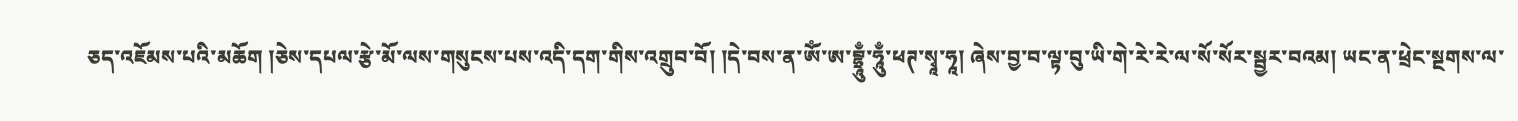ཅད་འཇོམས་པའི་མཆོག །ཅེས་དཔལ་རྩེ་མོ་ལས་གསུངས་པས་འདི་དག་གིས་འགྲུབ་བོ། །དེ་བས་ན་ཨོཾ་ཨ་བྷྲཱུྃ་ཧཱུྃ་ཕཊ་སྭཱ་ཧཱ། ཞེས་བྱ་བ་ལྟ་བུ་ཡི་གེ་རེ་རེ་ལ་སོ་སོར་སྦྱར་བའམ། ཡང་ན་ཕྲེང་སྔགས་ལ་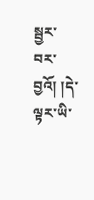སྦྱར་བར་བྱའོ། །དེ་ལྟར་ཡི་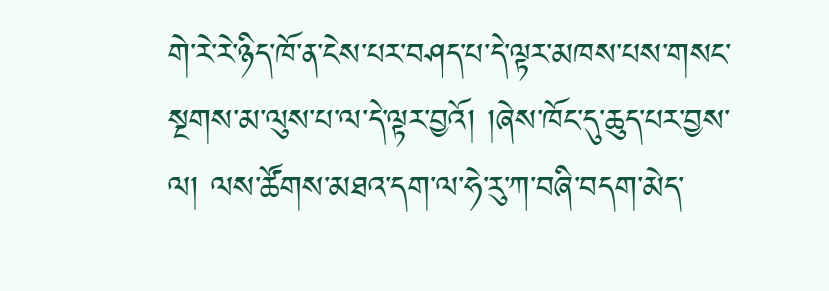གེ་རེ་རེ་ཉིད་ཁོ་ན་ངེས་པར་བཤད་པ་དེ་ལྟར་མཁས་པས་གསང་སྔགས་མ་ལུས་པ་ལ་དེ་ལྟར་བྱའོ། །ཞེས་ཁོང་དུ་ཆུད་པར་བྱས་ལ། ལས་ཚོགས་མཐའ་དག་ལ་ཧེ་རུ་ཀ་བཞི་བདག་མེད་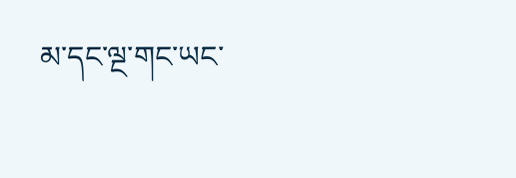མ་དང་ལྔ་གང་ཡང་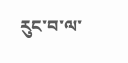རུང་བ་ལ་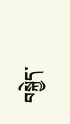བསྐྱེད་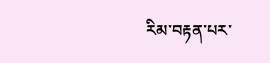རིམ་བརྟན་པར་